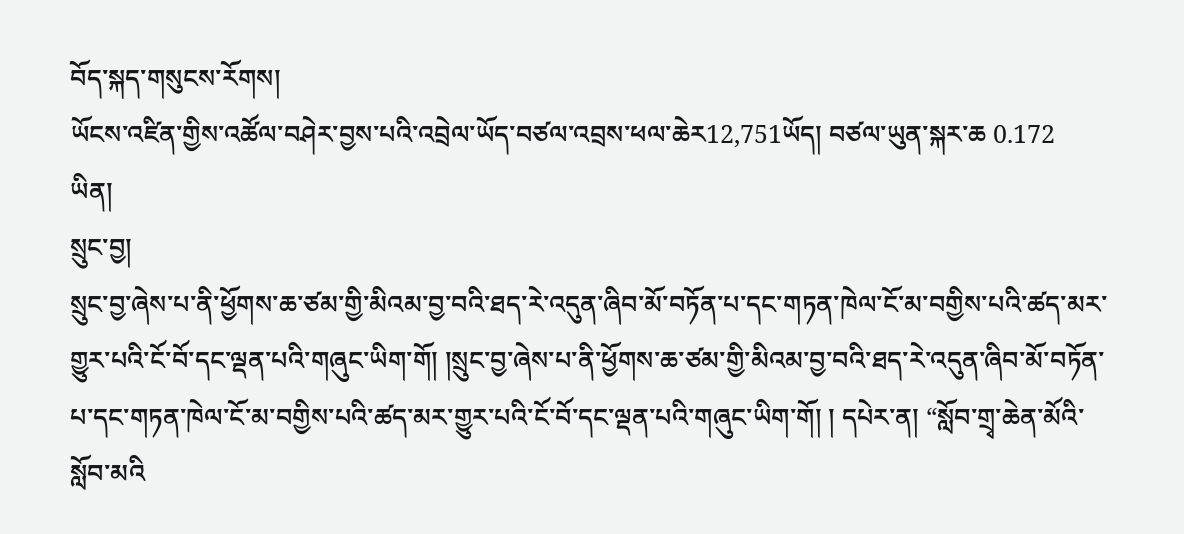བོད་སྐད་གསུངས་རོགས།
ཡོངས་འཛིན་གྱིས་འཚོལ་བཤེར་བྱས་པའི་འབྲེལ་ཡོད་བཙལ་འབྲས་ཕལ་ཆེར12,751ཡོད། བཙལ་ཡུན་སྐར་ཆ 0.172
ཡིན།
སྲུང་བྱ།
སྲུང་བྱ་ཞེས་པ་ནི་ཕྱོགས་ཆ་ཙམ་གྱི་མིའམ་བྱ་བའི་ཐད་རེ་འདུན་ཞིབ་མོ་བཏོན་པ་དང་གཏན་ཁེལ་ངོ་མ་བགྱིས་པའི་ཚད་མར་གྱུར་པའི་ངོ་བོ་དང་ལྡན་པའི་གཞུང་ཡིག་གོ། །སྲུང་བྱ་ཞེས་པ་ནི་ཕྱོགས་ཆ་ཙམ་གྱི་མིའམ་བྱ་བའི་ཐད་རེ་འདུན་ཞིབ་མོ་བཏོན་པ་དང་གཏན་ཁེལ་ངོ་མ་བགྱིས་པའི་ཚད་མར་གྱུར་པའི་ངོ་བོ་དང་ལྡན་པའི་གཞུང་ཡིག་གོ། ། དཔེར་ན། “སློབ་གྲྭ་ཆེན་མོའི་སློབ་མའི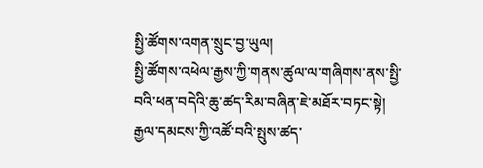སྤྱི་ཚོགས་འགན་སྲུང་བྱ་ཡུལ།
སྤྱི་ཚོགས་འཕེལ་རྒྱས་ཀྱི་གནས་ཚུལ་ལ་གཞིགས་ནས་སྤྱི་བའི་ཕན་བདེའི་ཆུ་ཚད་རིམ་བཞིན་ཇེ་མཐོར་བཏང་སྟེ། རྒྱལ་དམངས་ཀྱི་འཚོ་བའི་སྤུས་ཚད་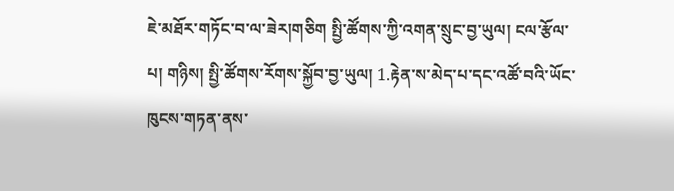ཇེ་མཐོར་གཏོང་བ་ལ་ཟེར།གཅིག སྤྱི་ཚོགས་ཀྱི་འགན་སྲུང་བྱ་ཡུལ། ངལ་རྩོལ་པ། གཉིས། སྤྱི་ཚོགས་རོགས་སྐྱོབ་བྱ་ཡུལ། 1.རྟེན་ས་མེད་པ་དང་འཚོ་བའི་ཡོང་ཁུངས་གཏན་ནས་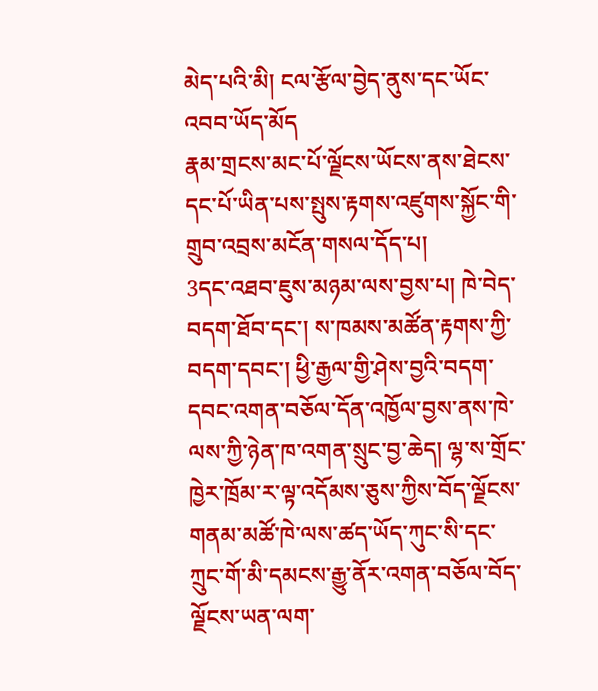མེད་པའི་མི། ངལ་རྩོལ་བྱེད་ནུས་དང་ཡོང་འབབ་ཡོད་མོད
རྣམ་གྲངས་མང་པོ་ལྗོངས་ཡོངས་ནས་ཐེངས་དང་པོ་ཡིན་པས་སྤུས་རྟགས་འཛུགས་སྐྱོང་གི་གྲུབ་འབྲས་མངོན་གསལ་དོད་པ།
3དང་འཐབ་ཇུས་མཉམ་ལས་བྱས་པ། ཁེ་བེད་བདག་ཐོབ་དང་། ས་ཁམས་མཚོན་རྟགས་ཀྱི་བདག་དབང་། ཕྱི་རྒྱལ་གྱི་ཤེས་བྱའི་བདག་དབང་འགན་བཅོལ་དོན་འཁྱོལ་བྱས་ནས་ཁེ་ལས་ཀྱི་ཉེན་ཁ་འགན་སྲུང་བྱ་ཆེད། ལྷ་ས་གྲོང་ཁྱེར་ཁྲོམ་ར་ལྟ་འདོམས་ཅུས་ཀྱིས་བོད་ལྗོངས་གནམ་མཚོ་ཁེ་ལས་ཚད་ཡོད་ཀུང་སི་དང་ཀྲུང་གོ་མི་དམངས་རྒྱུ་ནོར་འགན་བཅོལ་བོད་ལྗོངས་ཡན་ལག་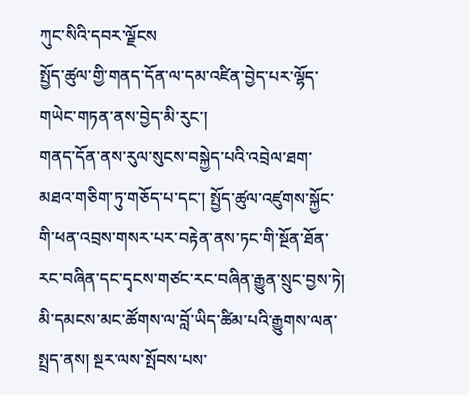ཀུང་སིའི་དབར་ལྗོངས
སྤྱོད་ཚུལ་གྱི་གནད་དོན་ལ་དམ་འཛིན་བྱེད་པར་ལྷོད་གཡེང་གཏན་ནས་བྱེད་མི་རུང་།
གནད་དོན་ནས་རུལ་སུངས་བསྐྱེད་པའི་འབྲེལ་ཐག་མཐའ་གཅིག་ཏུ་གཅོད་པ་དང་། སྤྱོད་ཚུལ་འཛུགས་སྐྱོང་གི་ཕན་འབྲས་གསར་པར་བརྟེན་ནས་ཏང་གི་སྔོན་ཐོན་རང་བཞིན་དང་དྭངས་གཙང་རང་བཞིན་རྒྱུན་སྲུང་བྱས་ཏེ། མི་དམངས་མང་ཚོགས་ལ་བློ་ཡིད་ཚིམ་པའི་རྒྱུགས་ལན་སྤྲད་ནས། སྔར་ལས་སྤོབས་པས་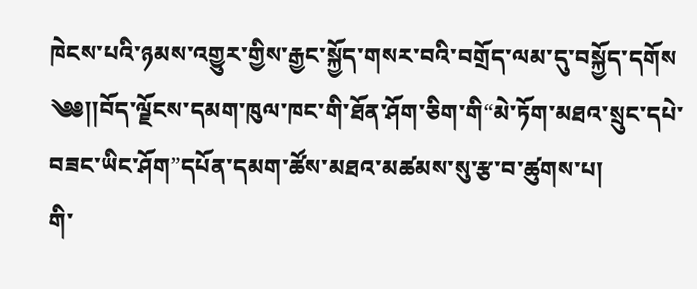ཁེངས་པའི་ཉམས་འགྱུར་གྱིས་རྒྱང་སྐྱོད་གསར་བའི་བགྲོད་ལམ་དུ་བསྐྱོད་དགོས
༄༅།།བོད་ལྗོངས་དམག་ཁུལ་ཁང་གི་ཐོན་ཤོག་ཅིག་གི“མེ་ཏོག་མཐའ་སྲུང་དཔེ་བཟང་ཡིང་ཤོག”དཔོན་དམག་ཚོས་མཐའ་མཚམས་སུ་རྩ་བ་ཚུགས་པ།
གི་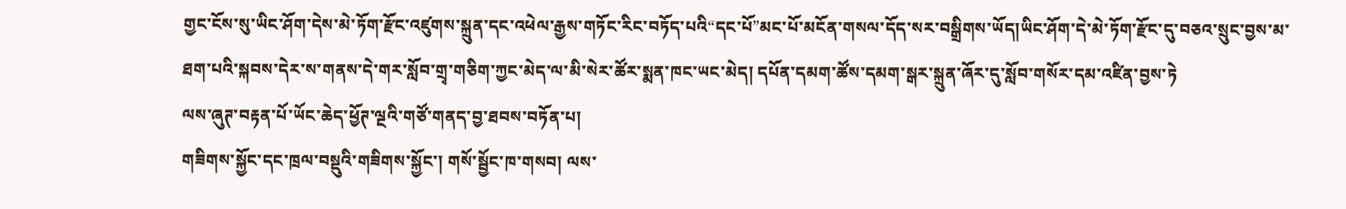གྱང་ངོས་སུ་ཡིང་ཤོག་དེས་མེ་ཏོག་རྫོང་འཛུགས་སྐྲུན་དང་འཕེལ་རྒྱས་གཏོང་རིང་བཏོད་པའི“དང་པོ”མང་པོ་མངོན་གསལ་དོད་སར་བསྒྲིགས་ཡོད།ཡིང་ཤོག་དེ་མེ་ཏོག་རྫོང་དུ་བཅའ་སྲུང་བྱས་མ་ཐག་པའི་སྐབས་དེར་ས་གནས་དེ་གར་སློབ་གྲྭ་གཅིག་ཀྱང་མེད་ལ་མི་སེར་ཚོར་སྨན་ཁང་ཡང་མེད། དཔོན་དམག་ཚོས་དམག་སྒར་སྐྲུན་ཞོར་དུ་སློབ་གསོར་དམ་འཛིན་བྱས་ཏེ
ལས་ཞུཊ་བརྟན་པོ་ཡོང་ཆེད་ཕྱོཊ་ལྔའི་གཙོ་གནད་བྱ་ཐབས་བཏོན་པ།
གཟིགས་སྐྱོང་དང་ཁྲལ་བསྡུའི་གཟིགས་སྐྱོང་། གསོ་སྦྱོང་ཁ་གསབ། ལས་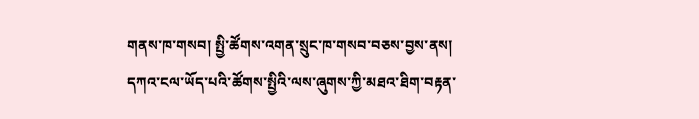གནས་ཁ་གསབ། སྤྱི་ཚོགས་འགན་སྲུང་ཁ་གསབ་བཅས་བྱས་ནས། དཀའ་ངལ་ཡོད་པའི་ཚོགས་སྤྱིའི་ལས་ཞུགས་ཀྱི་མཐའ་ཐིག་བརྟན་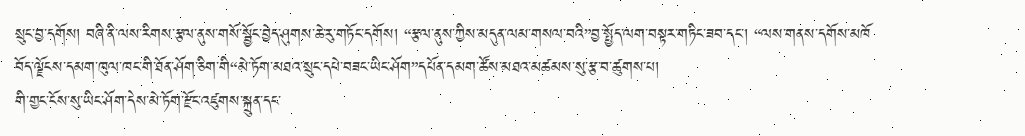སྲུང་བྱ་དགོས། བཞི་ནི་ལས་རིགས་རྩལ་ནུས་གསོ་སྦྱོང་བྱེད་ཤུགས་ཆེ་རུ་གཏོང་དགོས། “རྩལ་ནུས་ཀྱིས་མདུན་ལམ་གསལ་བའི”བྱ་སྤྱོད་ལག་བསྟར་གཏིང་ཟབ་དང་། “ལས་གནས་དགོས་མཁོ
བོད་ལྗོངས་དམག་ཁུལ་ཁང་གི་ཐོན་ཤོག་ཅིག་གི“མེ་ཏོག་མཐའ་སྲུང་དཔེ་བཟང་ཡིང་ཤོག”དཔོན་དམག་ཚོས་མཐའ་མཚམས་སུ་རྩ་བ་ཚུགས་པ།
གི་གྱང་ངོས་སུ་ཡིང་ཤོག་དེས་མེ་ཏོག་རྫོང་འཛུགས་སྐྲུན་དང་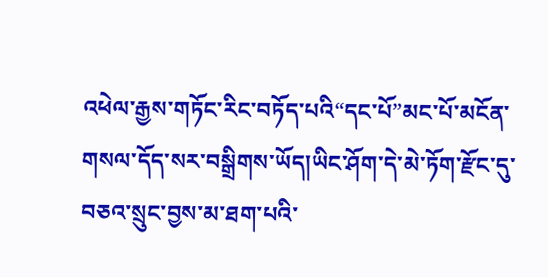འཕེལ་རྒྱས་གཏོང་རིང་བཏོད་པའི“དང་པོ”མང་པོ་མངོན་གསལ་དོད་སར་བསྒྲིགས་ཡོད།ཡིང་ཤོག་དེ་མེ་ཏོག་རྫོང་དུ་བཅའ་སྲུང་བྱས་མ་ཐག་པའི་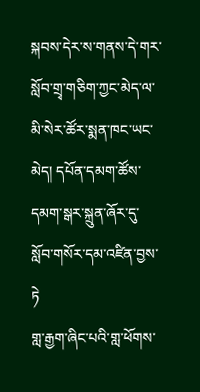སྐབས་དེར་ས་གནས་དེ་གར་སློབ་གྲྭ་གཅིག་ཀྱང་མེད་ལ་མི་སེར་ཚོར་སྨན་ཁང་ཡང་མེད། དཔོན་དམག་ཚོས་དམག་སྒར་སྐྲུན་ཞོར་དུ་སློབ་གསོར་དམ་འཛིན་བྱས་ཏེ
གླ་རྒྱག་ཞིང་པའི་གླ་ཕོགས་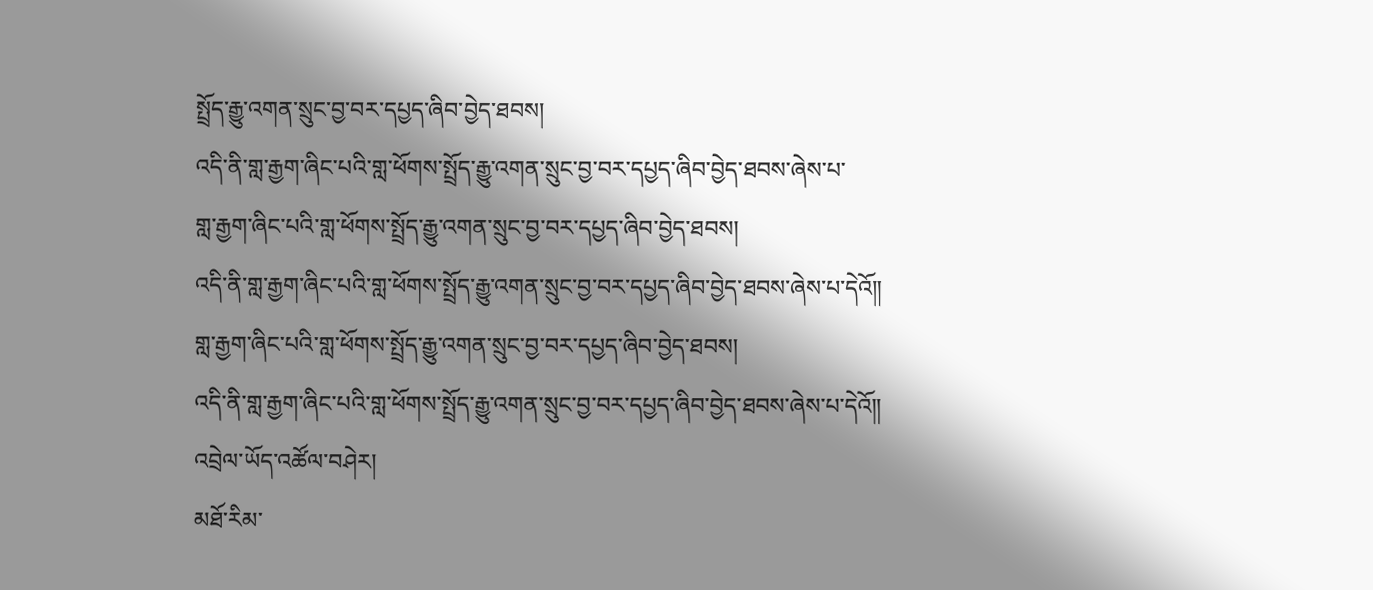སྤྲོད་རྒྱུ་འགན་སྲུང་བྱ་བར་དཔྱད་ཞིབ་བྱེད་ཐབས།
འདི་ནི་གླ་རྒྱག་ཞིང་པའི་གླ་ཕོགས་སྤྲོད་རྒྱུ་འགན་སྲུང་བྱ་བར་དཔྱད་ཞིབ་བྱེད་ཐབས་ཞེས་པ་
གླ་རྒྱག་ཞིང་པའི་གླ་ཕོགས་སྤྲོད་རྒྱུ་འགན་སྲུང་བྱ་བར་དཔྱད་ཞིབ་བྱེད་ཐབས།
འདི་ནི་གླ་རྒྱག་ཞིང་པའི་གླ་ཕོགས་སྤྲོད་རྒྱུ་འགན་སྲུང་བྱ་བར་དཔྱད་ཞིབ་བྱེད་ཐབས་ཞེས་པ་དེའོ༎
གླ་རྒྱག་ཞིང་པའི་གླ་ཕོགས་སྤྲོད་རྒྱུ་འགན་སྲུང་བྱ་བར་དཔྱད་ཞིབ་བྱེད་ཐབས།
འདི་ནི་གླ་རྒྱག་ཞིང་པའི་གླ་ཕོགས་སྤྲོད་རྒྱུ་འགན་སྲུང་བྱ་བར་དཔྱད་ཞིབ་བྱེད་ཐབས་ཞེས་པ་དེའོ༎
འབྲེལ་ཡོད་འཚོལ་བཤེར།
མཐོ་རིམ་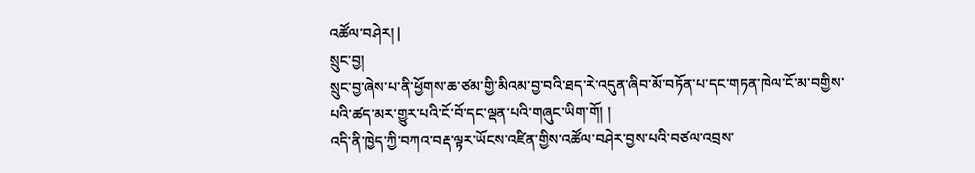འཚོལ་བཤེར། |
སྲུང་བྱ།
སྲུང་བྱ་ཞེས་པ་ནི་ཕྱོགས་ཆ་ཙམ་གྱི་མིའམ་བྱ་བའི་ཐད་རེ་འདུན་ཞིབ་མོ་བཏོན་པ་དང་གཏན་ཁེལ་ངོ་མ་བགྱིས་པའི་ཚད་མར་གྱུར་པའི་ངོ་བོ་དང་ལྡན་པའི་གཞུང་ཡིག་གོ། །
འདི་ནི་ཁྱེད་ཀྱི་བཀའ་བརྡ་ལྟར་ཡོངས་འཛིན་གྱིས་འཚོལ་བཤེར་བྱས་པའི་བཙལ་འབྲས་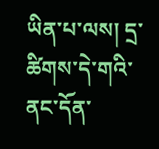ཡིན་པ་ལས། དྲ་ཚིགས་དེ་གའི་ནང་དོན་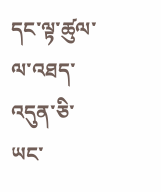དང་ལྟ་ཚུལ་ལ་འཐད་འདུན་ཅི་ཡང་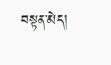བསྟན་མེད།